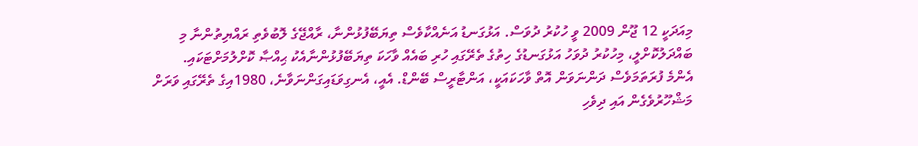މިއަދަކީ 12 ޖޫން 2009 ވީ ހުކުރު ދުވަސް. އަޅުގަނޑު އަނެއްކާވެސް ތިޔަބޭފުޅުންނާ، ރާއްޖޭގެ ލޮބުވެތި ރައްޔިތުންނާ މި ބައްދަލުކޮށްލީ، މިހުކުރު ދުވަހު އަޅުގަނޑުގެ ހިތުގެ ތެރޭގައި ހުރި ބައެއް ވާހަކަ ތިޔަބޭފުޅުންނާއެކު ޙިއްޞާ ކޮށްލުމަށްޓަކައި.
އެންމެ ފުރަތަމަވެސް ދަންނަވަން އޮތް ވާހަކައަކީ، އަންޓާރީސް ބޭންޑް. އެއީ، އެނގިވަޑައިގަންނަވާނެ، 1980އިގެ ތެރޭގައި ވަރަށް މަޝްހޫރުވެގެން އައި ދިވެހި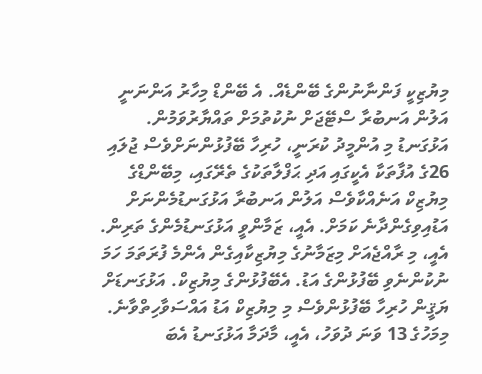މިޔުޒިކީ ފަންނާނުންގެ ބޭންޑެއް. އެ ބޭންޑް މިހާރު އަންނަނީ އަލުން އަނބުރާ ސްޓޭޖަށް ނުކުތުމަށް ތައްޔާރުވަމުން. އަޅުގަނޑު މި އުންމީދު ކުރަނީ، ހުރިހާ ބޭފުޅުންނަށްވެސް ޖުލައި 26ގެ އުފާތަކާ އެކީގައި އަދި ޙަފްލާތަކުގެ ތެރޭގައި، މިބޭންޑްގެ މިޔުޒިކް އަނެއްކާވެސް އަލުން އަނބުރާ އަޅުގަނޑުމެންނަށް އަޑުއިވިގެންދާނެ ކަމަށް. އެއީ، ޒަމާންވީ އަޅުގަނޑުމެންގެ ތަރިން. އެއީ، މި ރާއްޖެއަށް މިޒަމާނުގެ މިޔުޒިކާއިގެން އެންމެ ފުރަތަމަ ހަމަ ނުކުންނެވި ބޭފުޅުންގެ އަޑު. އެބޭފުޅުންގެ މިޔުޒިކް. އަޅުގަނޑަށް ޔަޤީން ހުރިހާ ބޭފުޅުންވެސް މި މިޔުޒިކް އަޑު އައްސަވާހިތްވާނެ.
މިމަހުގެ 13 ވަނަ ދުވަހު، އެއީ، މާދަމާ އަޅުގަނޑު އެބަ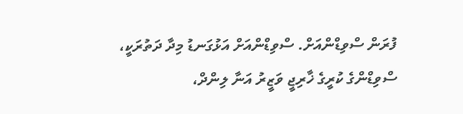ފުރަން ސްވިޑްންއަށް. ސްވިޑްންއަށް އަޅުގަނޑު މިދާ ދަތުރަކީ، ސްވިޑްންގެ ކުރީގެ ޚާރިޖީ ވަޒީރު އަނާ ލިންދް،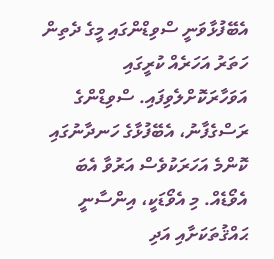އެބޭފުޅާވަނީ ސްވިޑްންގައި މީގެ ދެތިން ހަތަރު އަހަރެއް ކުރީގައި އަވަހާރަކޮށްލެވިފައި. ސްވިޑްންގެ ރަސްގެފާނު، އެބޭފުޅާގެ ހަނދާނުގައި ކޮންމެ އަހަރަކުވެސް އަރުވާ އެބަ އެވޯޑެއް. މި އެވޯޑަކީ، އިންސާނީ ޙައްޤުތަކަށާއި އަދި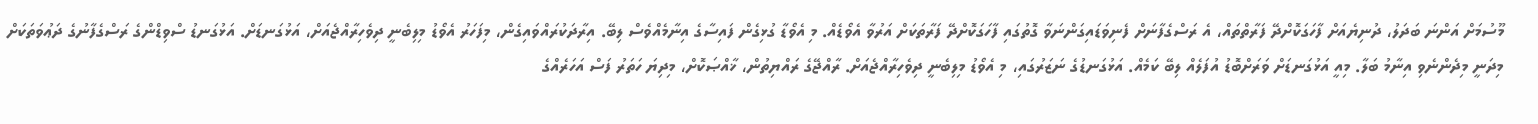މޫސުމަށް އަންނަ ބަދަލު، ދުނިޔެއަށް ފާހަގަކޮށްދޭ ފަރާތްތައް، އެ ރަސްގެފާނަށް ފެނިވަޑައިގަންނަވާ ގޮތުގައި ފާހަގަކޮށްދޭ ފަރާތަކަށް އަރުވާ އެވޯޑެއް. މި އެވޯޑާ ގުޅިގެން ފައިސާގެ އިނާމެއްވެސް ލިބޭ. އިރާދަކުރައްވައިގެން، މިފަހަރު އެވޯޑު މިލިބެނީ ދިވެހިރާއްޖެއަށް، އަޅުގަނޑަށް. އަޅުގަނޑު ސްވިޑްންގެ ރަސްގެފާނުގެ ދަޢުވަތަކަށް މިދަނީ މިދެންނެވި އިނާމު ބަލާ. މިއީ އަޅުގަނޑަށް ވަރަށްބޮޑު އުފަލެއް ލިބޭ ކަމެއް. އަޅުގަނޑުގެ ނަޒަރުގައި، މި އެވޯޑު މިލިބެނީ ދިވެހިރާއްޖެއަށް. ރާއްޖޭގެ ރައްޔިތުން، ޚާއްޞަކޮށް، މިދިޔަ ހަތަރު ފަސް އަހަރެއްގެ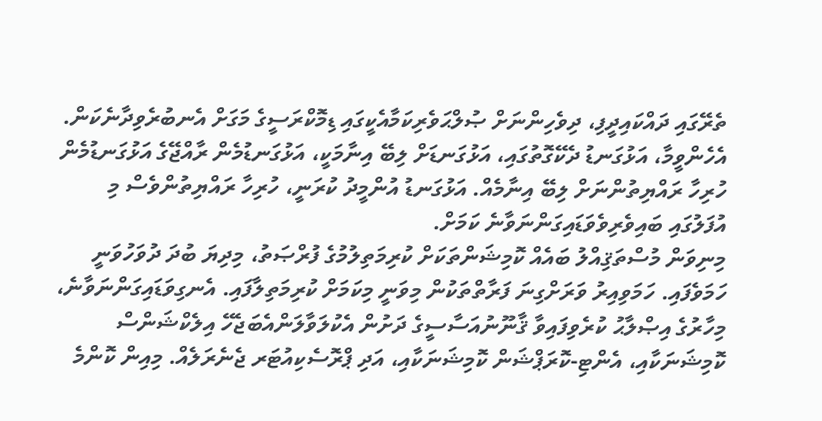ތެރޭގައި ދައްކައިދީފި، ދިވެހިންނަށް ޞުލްޙަވެރިކަމާއެކީގައި ޑިމޮކްރަސީގެ މަގަށް އެނބުރެވިދާނެކަން. އެހެންވީމާ، އަޅުގަނޑު ދެކޭގޮތުގައި، އަޅުގަނޑަށް ލިބޭ އިނާމަކީ، އަޅުގަނޑުމެން ރާއްޖޭގެ އަޅުގަނޑުމެން ހުރިހާ ރައްޔިތުންނަށް ލިބޭ އިނާމެއް. އަޅުގަނޑު އުންމީދު ކުރަނީ، ހުރިހާ ރައްޔިތުންވެސް މި އުފަލުގައި ބައިވެރިވެވަޑައިގަންނަވާނެ ކަމަށް.
މިނިވަން މުސްތަޤިއްލު ބައެއް ކޮމިޝަންތަކަށް ކުރިމަތިލުމުގެ ފުރްޞަތު، މިދިޔަ ބުދަ ދުވަހުވަނީ ހަމަވެފައި. ހަމަވިއިރު ވަރަށްގިނަ ފަރާތްތަކުން މިވަނީ މިކަމަށް ކުރިމަތިލާފައި. އެނގިވަޑައިގަންނަވާނެ، މިހާރުގެ އިޞްލާޙު ކުރެވިފައިވާ ޤާނޫނުއަސާސީގެ ދަށުން އެކުލަވާލަންއެބަޖެހޭ އިލެކްޝަންސް ކޮމިޝަނަކާއި، އެންޓި-ކޮރަޕްޝަން ކޮމިޝަނަކާއި، އަދި ޕްރޮސެކިއުޓަރ ޖެނެރަލެއް. މިއިން ކޮންމެ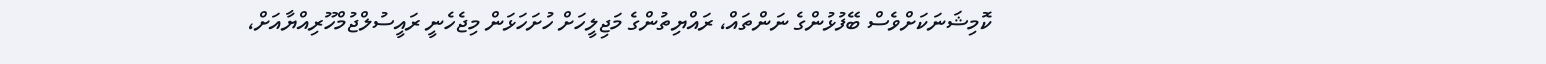ކޮމިޝަނަކަށްވެސް ބޭފުޅުންގެ ނަންތައް، ރައްޔިތުންގެ މަޖިލީހަށް ހުށަހަޅަން މިޖެހެނީ ރައީސުލްޖުމްހޫރިއްޔާއަށް،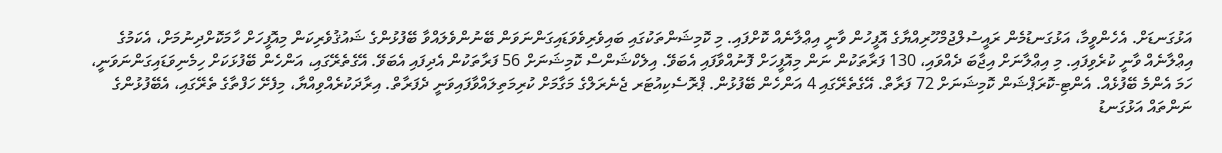އަޅުގަނޑަށް. އެހެންވީމާ، އަޅުގަނޑުމެން ރައީސުލްޖުމްހޫރިއްޔާގެ އޮފީހުން ވާނީ އިޢްލާނެއް ކޮށްފައި. މި ކޮމިޝަންތަކުގައި ބައިވެރިވެވަޑައިގަންނަވަން ބޭނުންވެލައްވާ ބޭފުޅުންގެ ޝައުޤުވެރިކަން މިއޮފީހަށް ހާމަކޮށްދިނުމަށް، އެކަމުގެ އިޢްލާނެއް ވާނީ ކުރެވިފައި. މި އިޢްލާނަށް އިޖާބަ ދެއްވައި، 130 ފަރާތަކުން ނަން މިއޮފީހަށް ފޮނުއްވާފައި އެބަވޭ. އިލެކްޝަންސް ކޮމިޝަނަށް 56 ފަރާތަކުން އެދިފައި އެބަވޭ. އޭގެތެރޭގައި، އަންހެން ބޭފުޅަކަށް ހިމެނިވަޑައިގަންނަވަނީ، ހަމަ އެންމެ ބޭފުޅެއް. އެންޓި-ކޮރަޕްޝަން ކޮމިޝަނަށް 72 ފަރާތް. އޭގެތެރޭގައި 4 އަންހެން ބޭފުޅުން. ޕްރޮސެކިއުޓަރ ޖެނެރަލްގެ މަގާމަށް ކުރިމަތިލައްވާފައިވަނީ ދެފަރާތް. އިރާދަކުރެއްވިއްޔާ، މިފެށޭ ހަފްތާގެ ތެރޭގައި، އެބޭފުޅުންގެ ނަންތައް އަޅުގަނޑު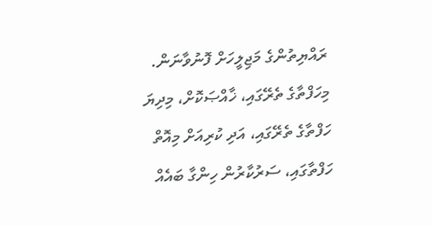ރައްޔިތުންގެ މަޖިލީހަށް ފޮނުވާނަން.
މިހަފްތާގެ ތެރޭގައި، ޚާއްޞަކޮށް، މިދިޔަ ހަފްތާގެ ތެރޭގައި، އަދި ކުރިއަށް މިއޮތް ހަފްތާގައި، ސަރުކާރުން ހިންގާ ބައެއް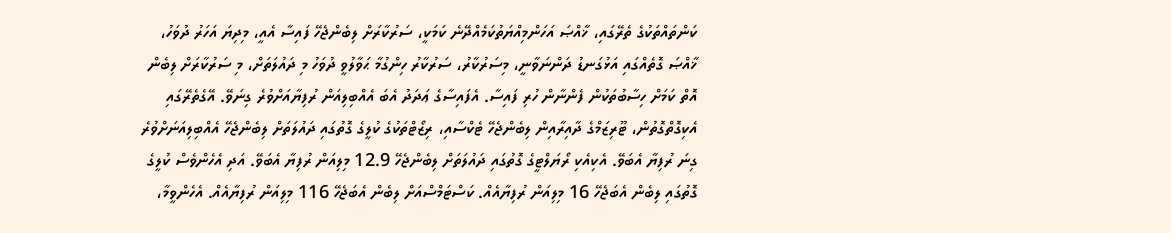ކަންތައްތަކުގެ ތެރޭގައި، ޚާއްޞަ އަހަންމިއްޔަތުކަމެއްދޭނެ ކަމަކީ، ސަރުކާރަށް ލިބެންޖެހޭ ފައިސާ އެއީ، މިދިޔަ އަހަރު ދުވަހު، ޚާއްޞަ ގޮތެއްގައި އަޅުގަނޑު ދަންނަވާނީ، މިސަރުކާރު، ސަރުކާރު ހިންގުމާ ޙަވާލުވީ ދުވަހު މި ދައުލަތަށް، މި ސަރުކާރަށް ލިބެން އޮތް ކަމަށް ހިސާބުތަކުން ފެންނާން ހުރި ފައިސާ. އެފައިސާގެ ޢަދަދު އެބަ އެއްބިލިއަން ރުފިޔާއަށްވުރެ ގިނަވޭ. އޭގެތެރޭގައި އެކިގޮތްގޮތުން، ޓޫރިޒަމްގެ ދާއިރާއިން ލިބެންޖެހޭ ޓެކްސާއި، ރިޒޯޓްތަކުގެ ކުލީގެ ގޮތުގައި ދައުލަތަށް ލިބެންޖެހޭ އެއްބިލިއަނަށްވުރެ ގިނަ ރުފިޔާ އެބަވޭ. އެކިއެކި ރޯޔަލްޓީގެ ގޮތުގައި ދައުލަތަށް ލިބެންޖެހޭ 12.9 މިލިއަން ރުފިޔާ އެބަވޭ. އަދި އެހެންވެސް ކުލީގެ ގޮތުގައި ލިބެން އެބަޖެހޭ 16 މިލިއަން ރުފިޔާއެއް. ކަސްޓަމްސްއަށް ލިބެން އެބަޖެހޭ 116 މިލިއަން ރުފިޔާއެއް. އެހެންވީމާ،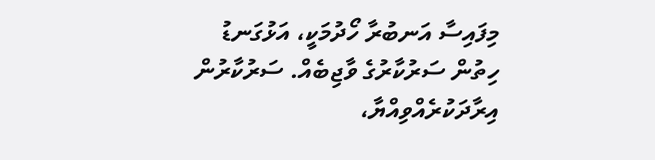މިފައިސާ އަނބުރާ ހޯދުމަކީ، އަޅުގަނޑު ހިތުން ސަރުކާރުގެ ވާޖިބެއް. ސަރުކާރުން އިރާދަކުރެއްވިއްޔާ،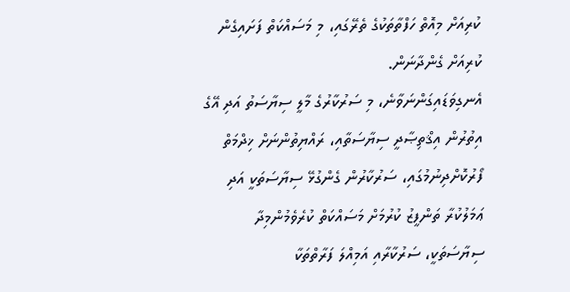ކުރިއަށް މިއޮތް ހަފްތާތަކުގެ ތެރޭގައި، މި މަސައްކަތް ފަށައިގެން ކުރިއަށް ގެންދާނަން.
އެނގިވަޑައިގަންނަވާނެ، މި ސަރުކާރުގެ މާލީ ސިޔާސަތު އަދި އޭގެ އިތުރުން އިޤްތިޞާދީ ސިޔާސަތާއި، ރައްޔިތުންނަށް ޚިދްމަތް ފޯރުކޮށްދިނުމުގައި، ސަރުކާރުން ގެންގުޅޭ ސިޔާސަތަކީ އަދި ޢަމަލުކުރާ ތަންފީޒު ކުރުމަށް މަސައްކަތް ކުރެވެމުންމިދާ ސިޔާސަތަކީ، ސަރުކާރާއި އަމިއްލަ ފަރާތްތަކާ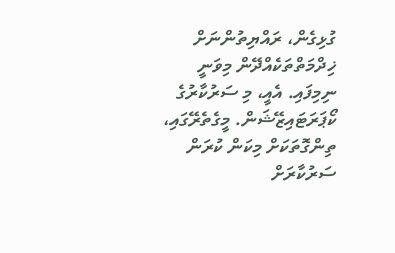ގުޅިގެން، ރައްޔިތުންނަށް ޚިދްމަތްތަކެއްދޭން މިވަނީ ނިމިފައި. އެއީ، މި ސަރުކާރުގެ ކޯޕަރަޓައިޒޭޝަން. މީގެތެރޭގައި، ތިންގޮތަކަށް މިކަން ކުރަން ސަރުކާރަށް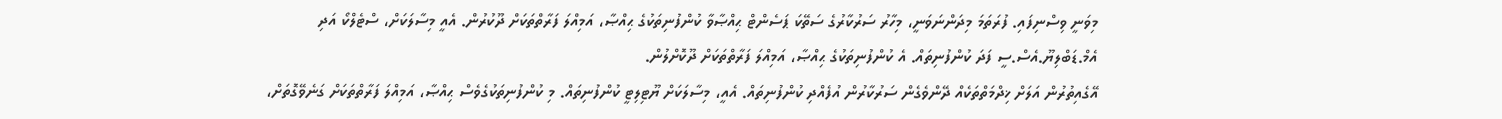މިވަނީ ވިސްނިފައި. ފުރަތަމަ މިދަންނަވަނީ، މިހާރު ސަރުކާރުގެ ސަތޭކަ ޕަސެންޓް ޙިއްޞާވާ ކުންފުނިތަކުގެ ޙިއްޞާ، އަމިއްލަ ފަރާތްތަކަށް ދޫކުރުން. އެއީ މިސާލަކަށް، ސްޓެލްކޯ އަދި އެމް.ޑަބްލިޔޫ.އެސް.ސީ ފަދަ ކުންފުނިތައް. އެ ކުންފުނިތަކުގެ ޙިއްޞާ، އަމިއްލަ ފަރާތްތަކަށް ދޫކޮށްލުން.
އޭގެއިތުރުން އަލަށް ޚިދްމަތްތަކެއް ދޭންވެގެން ސަރުކާރުން އުފެއްދި ކުންފުނިތައް. އެއީ، މިސާލަކަށް ޔޫޓިލިޓީ ކުންފުނިތައް. މި ކުންފުނިތަކުގެވެސް ޙިއްޞާ، އަމިއްލަ ފަރާތްތަކަށް ގަނެވޭގޮތަށް،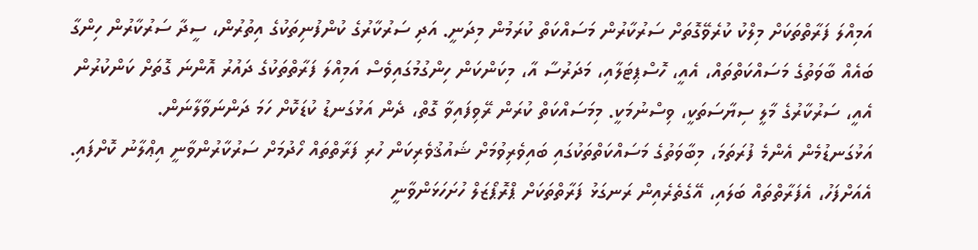އަމިއްލަ ފަރާތްތަކަށް މިލްކު ކުރެވޭގޮތަށް ސަރުކާރުން މަސައްކަތް ކުރަމުން މިދަނީ. އަދި ސަރުކާރުގެ ކުންފުނިތަކުގެ އިތުރުން، ސީދާ ސަރުކާރުން ހިންގާ ބައެއް ބާވަތުގެ މަސައްކަތްތައް، އެއީ، ހޮސްޕިޓަލާއި، މަދަރުސާ އާ، މިކަންކަން ހިންގުމުގައިވެސް އަމިއްލަ ފަރާތްތަކުގެ ދައުރު އޮންނަ ގޮތަށް ކަންކުރުން އެއީ، ސަރުކާރުގެ މާލީ ސިޔާސަތަކީ، ވިސްނުމަކީ. މިމަސައްކަތް ކުރަން ރޭވިފައިވާ ގޮތް، ދެން އަޅުގަނޑު ކުޑަކޮށް ހަމަ ދަންނަވާލާނަން.
އަޅުގަނޑުމެން އެންމެ ފުރަތަމަ، މިބާވަތުގެ މަސައްކަތްތަކުގައި ބައިވެރިވުމަށް ޝައުޤުވެރިކަން ހުރި ފަރާތްތައް ހޯދުމަށް ސަރުކާރުންވާނީ އިޢްލާނު ކޮށްފައި. އެއަށްފަހު، އެފަރާތްތައް ބަލައި، އޭގެތެރެއިން ރަނގަޅު ފަރާތްތަކަށް ޕްރޮޕޯޒަލް ހުށަހަޅަންވާނީ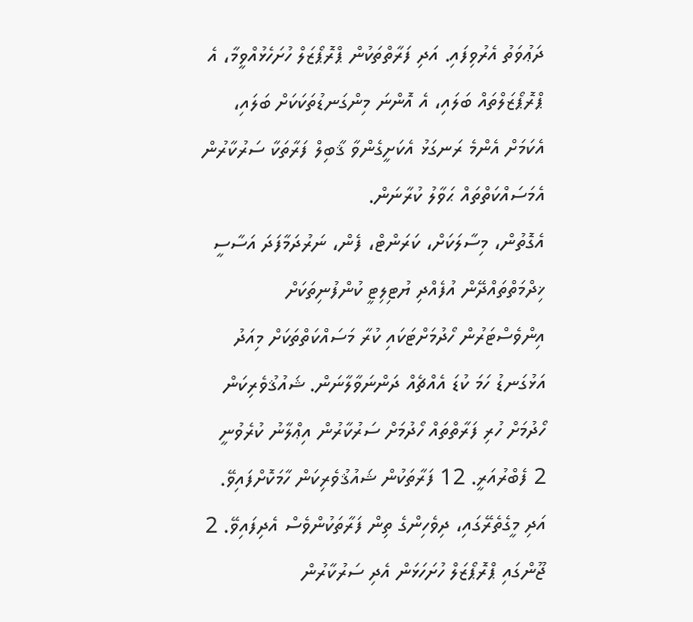ދަޢުވަތު އެރުވިފައި. އަދި ފަރާތްތަކުން ޕްރޮޕޯޒަލް ހުށަހެޅުއްވީމާ، އެ ޕްރޮޕޯޒަލްތައް ބަލައި، އެ އޮންނަ މިންގަނޑުތަކަކަށް ބަލައި، އެކަމަށް އެންމެ ރަނގަޅު އެކަށީގެންވާ ޤާބިލް ފަރާތަކާ ސަރުކާރުން އެމަސައްކަތްތައް ޙަވާލު ކުރާނަން.
އެގޮތުން، މިސާލަކަށް، ކަރަންޓް، ފެން، ނަރުދަމާފަދަ އަސާސީ ޚިދްމަތްތައްދޭން އުފެއްދި ޔުޓިލިޓީ ކުންފުނިތަކަށް އިންވެސްޓަރުން ހޯދުމަށްޓަކައި ކުރާ މަސައްކަތްތަކަށް މިއަދު އަޅުގަނޑު ހަމަ ކުޑަ އެއްޗެއް ދަންނަވާލާނަން. ޝައުޤުވެރިކަން ހޯދުމަށް ހުރި ފަރާތްތައް ހޯދުމަށް ސަރުކާރުން އިޢްލާނު ކުރެވުނީ 2 ފެބްރުއަރީ. 12 ފަރާތަކުން ޝައުޤުވެރިކަން ހާމަކޮށްފައިވޭ. އަދި މީގެތެރޭގައި، ދިވެހިންގެ ތިން ފަރާތަކުންވެސް އެދިފައިވޭ. 2 ޖޫންގައި ޕްރޮޕޯޒަލް ހުށަހަޅަން އެދި ސަރުކާރުން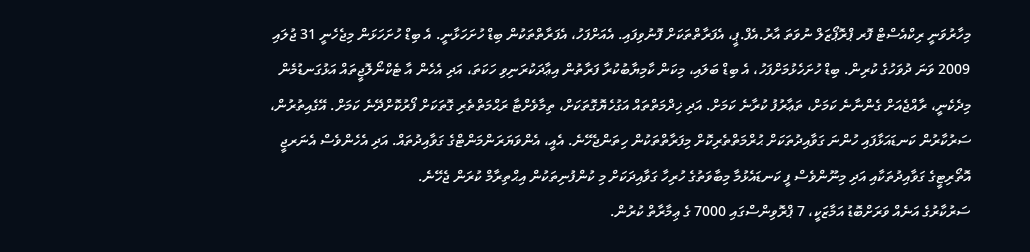މިހާރުވަނީ ރިކްއެސްޓް ފޮރ ޕްރޮޕޯޒަލް ނުވަތަ އާރު.އެފް.ޕީ، އެފަރާތްތަކަށް ފޮނުވިފައި. އެއަށްފަހު، އެފަރާތްތަކުން ބިޑް ހުށަހަޅާނީ. އެ ބިޑް ހުށަހަޅަން މިޖެހެނީ 31 ޖުލައި 2009 ވަނަ ދުވަހުގެ ކުރިން. ބިޑް ހުށަހެޅުމަށްފަހު، އެ ބިޑް ބަލައި، މިކަން ކާމިޔާބުކުރާ ފަރާތުން އިޢާދަކުރަނިވި ހަކަތަ، އަދި އެހެން އާ ޓެކްނޯލޮޖީތައް އަޅުގަނޑުމެން މިދެކެނީ، ރާއްޖެއަށް ގެންނާނެ ކަމަށް، ތަޢާރުފު ކުރާނެ ކަމަށް. އަދި ޚިދްމަތްތައް އަގުހެޔޮގޮތަކަށް، ތިމާވެށްޓާ ރަޙްމަތްތެރި ގޮތަކަށް ފޯރުކޮށްދޭނެ ކަމަށް. އޭގެއިތުރުން، ސަރުކާރުން ކަނޑައަޅާފައި ހުންނަ ގަވާއިދުތަކަށް ޙުރްމަތްތެރިކޮށް މިފަރާތްތަކުން ހިތަންޖެހޭނެ. އެއީ، އެންވަޔަރަންމަންޓްގެ ގަވާއިދުތައް. އަދި އެހެންވެސް އެނަރޖީ އޮތޯރިޓީގެ ގަވާއިދުތަކާއި އަދި މިނޫންވެސް ފީ ކަނޑައެޅުމާ މިބާވަތުގެ ހުރިހާ ގަވާއިދަކަށް މި ކުންފުނިތަކުން އިޙްތިރާމް ކުރަން ޖެހޭނެ.
ސަރުކާރުގެ އަނެއް ވަރަށްބޮޑު އަމާޒަކީ، 7 ޕްރޮވިންސްގައި 7000 ގެ ޢިމާރާތް ކުރުން.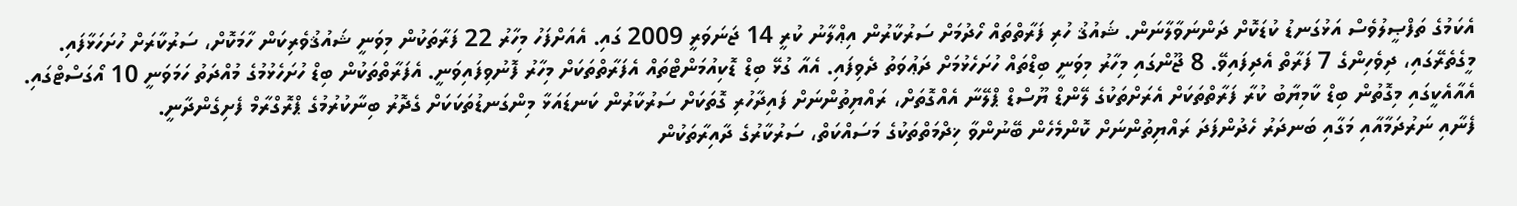އެކަމުގެ ތަފްޞީލުވެސް އަޅުގަނޑު ކުޑަކޮށް ދަންނަވާލާނަން. ޝައުޤު ހުރި ފަރާތްތައް ހޯދުމަށް ސަރުކާރުން އިޢްލާނު ކުރީ 14 ޖަނަވަރީ 2009 ގައި. އެއަށްފަހު މިހާރު 22 ފަރާތަކުން މިވަނީ ޝައުޤުވެރިކަން ހާމަކޮށް، ސަރުކާރަށް ހުށަހަޅާފައި. މީގެތެރޭގައި، ދިވެހިންގެ 7 ފަރާތް އެދިފައިވޭ. 8 ޖޫންގައި މިހާރު މިވަނީ ބިޑްތައް ހުށަހެޅުމަށް ދަޢުވަތު ދެވިފައި. އެއާ ގުޅޭ ބިޑް ޑޮކިއުމަންޓްތައް އެފަރާތްތަކަށް މިހާރު ފޮނުވިފައިވަނީ. އެފަރާތްތަކުން ބިޑް ހުށަހެޅުމުގެ މުއްދަތު ހަމަވަނީ 10 އޯގަސްޓްގައި. އެއާއެކީގައި މިގޮތުން ބިޑް ކާމިޔާބު ކުރާ ފަރާތްތަކަށް އެރަށްތަކުގެ ލޭންޑް ޔޫސްޑް ޕްލޭނާ އެއްގޮތަށް، ރައްޔިތުންނަށް ފައިދާހުރި ގޮތަކަށް ސަރުކާރުން ކަނޑައަޅާ މިންގަނޑުތަކަކަށް ގެދޮރު ބިނާކުރުމުގެ ޕްރޮގްރާމް ފެށިގެންދާނީ.
ފެނާއި ނަރުދަމާއާއި މަގާއި ބަނދަރު ހެދުންފަދަ ރައްޔިތުންނަށް ކޮންމެހެން ބޭނުންވާ ޚިދްމަތްތަކުގެ މަސައްކަތް، ސަރުކާރުގެ ދާއިރާތަކުން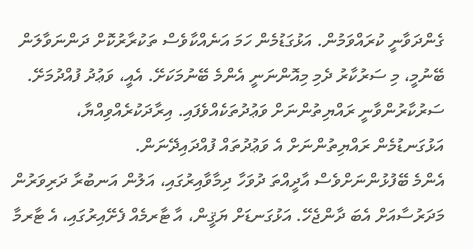ގެންދަވާނީ ކުރައްވަމުން. އަޅުގަޑުމެން ހަމަ އަނެއްކާވެސް ތަކުރާރުކޮށް ދަންނަވާލަން ބޭނުމީ، މި ސަރުކާރު ދެމި މިއޮންނަނީ އެންމެ ބޭނުމަކަށޭ. އެއީ، ވަޢުދު ފުއްދުމަށޭ. ސަރުކާރުންވާނީ ރައްޔިތުންނަށް ވަޢުދުތަކެއްވެފައި. އިރާދަކުރެއްވިއްޔާ، އަޅުގަނޑުމެން ރައްޔިތުންނަށް އެ ވަޢުދުތައް ފުއްދައިދޭނަން.
އެންމެ ބޭފުޅުންނަށްވެސް އާދީއްތަ ދުވަހާ ދިމާވާއިރުގައި، އަލުން އަނބުރާ ދަރިވަރުން މަދަރުސާއަށް އެބަ ދާންޖެހޭ. އަޅުގަނޑަށް ޔަޤީން، އާ ޓާރމެއް ފެށޭއިރުގައި، އެ ޓާރމާ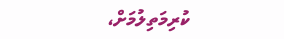ކުރިމަތިލުމަށް،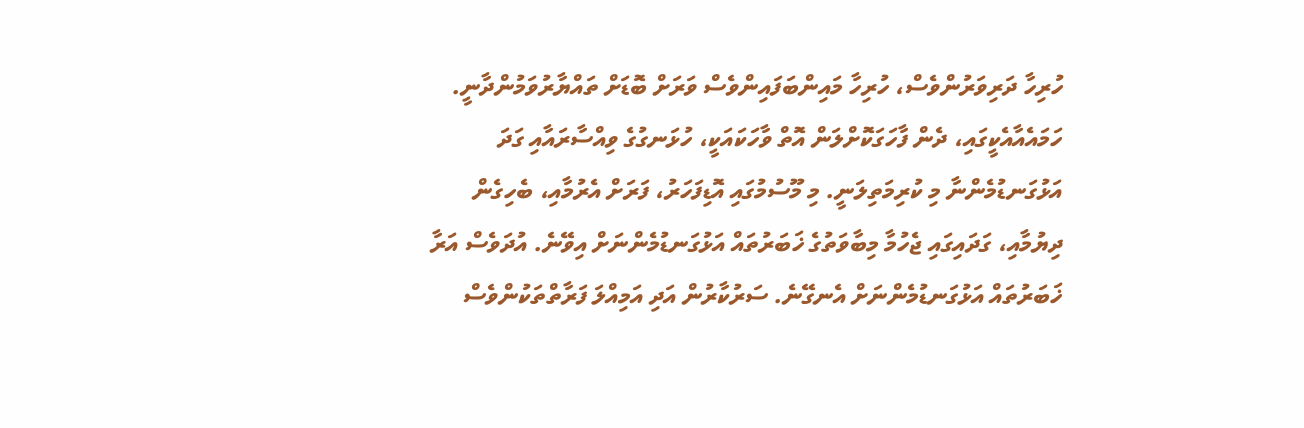ހުރިހާ ދަރިވަރުންވެސް، ހުރިހާ މައިންބަފައިންވެސް ވަރަށް ބޮޑަށް ތައްޔާރުވަމުންދާނީ.
ހަމައެއާއެކީގައި، ދެން ފާހަގަކޮށްލަން އޮތް ވާހަކައަކީ، ހުޅަނގުގެ ވިއްސާރައާއި ގަދަ އަޅުގަނޑުމެންނާ މި ކުރިމަތިލަނީ. މި މޫސުމުގައި އޮޑިފަހަރު، ފަރަށް އެރުމާއި، ބެހިގެން ދިޔުމާއި، ގަދައިގައި ޖެހުމާ މިބާވަތުގެ ޚަބަރުތައް އަޅުގަނޑުމެންނަށް އިވޭނެ. އުދަވެސް އަރާ ޚަބަރުތައް އަޅުގަނޑުމެންނަށް އެނގޭނެ. ސަރުކާރުން އަދި އަމިއްލަ ފަރާތްތަކުންވެސް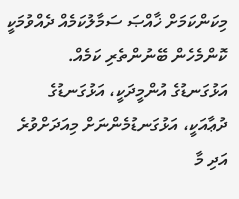މިކަންކަމަށް ޚާއްޞަ ސަމާލުކަމެއް ދެއްވުމަކީ ކޮންމެހެން ބޭނުންތެރި ކަމެއް.
އަޅުގަނޑުގެ އުންމީދަކީ، އަޅުގަނޑުގެ ދުޢާއަކީ، އަޅުގަނޑުމެންނަށް މިއަދަށްވުރެ އަދި މާ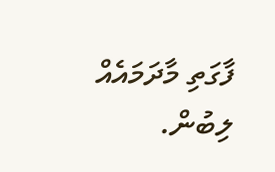ފާގަތި މާދަމައެއް ލިބުން.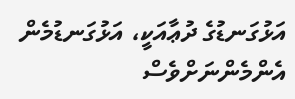އަޅުގަނޑުގެ ދުޢާއަކީ، އަޅުގަނޑުމެން އެންމެންނަށްވެސް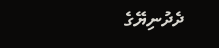ދެދުނިޔޭގެ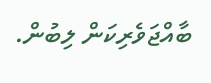ބާއްޖަވެރިކަން ލިބުން.